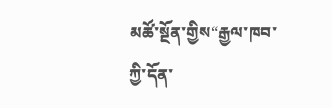མཚོ་སྔོན་གྱིས“རྒྱལ་ཁབ་ཀྱི་དོན་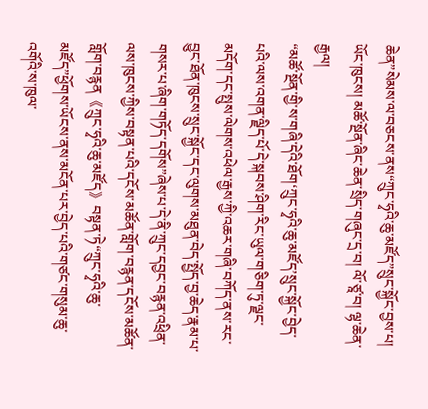ཆེན”སེམས་ལ་བཅངས་ནས“ཀྲུང་ཧྭའི་ཆུ་མཛོད”སྲུང་སྐྱོང་བྱས་པ།
ཡོང་ཁུངས། མཚོ་སྔོན་ཞིང་ཆེན་སྲིད་གཞུང་དྲ་བ། ལོ་ཙཱ་བ། ལྷ་ཆེན་རྒྱལ།
“མཚོ་སྔོན་གྱི་ས་གཞི་དེའི་ཐོག‘ཀྲུང་ཧྭའི་ཆུ་མཛོད’སྲུང་སྐྱོང་བྱེད་པའི་ལས་འགན་ལྗིད་པོ་དེ་སྐབས་ཤིག་རིང་ཡུལ་གཅིག་ཏུ་ལྗང་མདོག་དང་སྤུས་ལེགས་འཕེལ་རྒྱས་ཀྱི་འཆར་གཞི་བཀོད་ནས་རང་བྱུང་ཐོན་ཁུངས་སྲུང་སྐྱོང་དང་ལུགས་མཐུན་བེད་སྤྱོད་བྱ་ཆེད་རྣམ་པ་གསར་པ་ཞིག་གཏོད་དགོས”ཞེས་པ་དེ་ནི་ཀྲུང་དབྱང་བརྙན་འཕྲིན་ལས་ཁུངས་ཀྱིས་བསྟན་པའི་དངོས་མཚོན་གློག་བརྙན་དངོས་མཚོན་གློག་བརྙན《ཀྲུང་ཧྭའི་ཆུ་མཛོད》བསྟན་ཏེ“ཀྲུང་ཧྭའི་ཆུ་མཛོད”ཕྱོགས་ཡོངས་ནས་མངོན་པར་བྱེད་པའི་གཙང་གསུམ་ཆུ་འགོའི་ས་ཁུལ་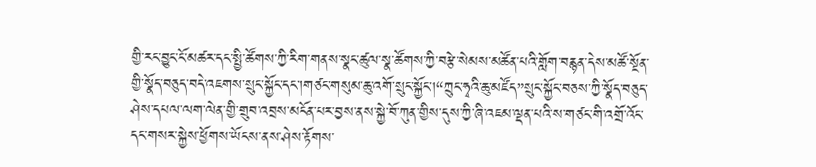གྱི་རང་བྱུང་ངོ་མཚར་དང་སྤྱི་ཚོགས་ཀྱི་རིག་གནས་སྣང་ཚུལ་སྣ་ཚོགས་ཀྱི་བརྩེ་སེམས་མཚོན་པའི་གློག་བརྙན་དེས་མཚོ་སྔོན་གྱི་སྣོད་བཅུད་བདེ་འཇགས་སྲུང་སྐྱོང་དང་།གཙང་གསུམ་ཆུ་འགོ་སྲུང་སྐྱོང་།“ཀྲུང་ཧྭའི་ཆུ་མཛོད”སྲུང་སྐྱོང་བཅས་ཀྱི་སྣོད་བཅུད་ཤེས་དཔལ་ལག་ལེན་གྱི་གྲུབ་འབྲས་མངོན་པར་བྱས་ནས་སྐྱེ་བོ་ཀུན་གྱིས་དུས་ཀྱི་ཞི་འཇམ་ལྡན་པའི་ས་གཙང་གི་འགྲོ་འོང་དང་གསར་སྐྱེས་ཕྱོགས་ཡོངས་ནས་ཤེས་རྟོགས་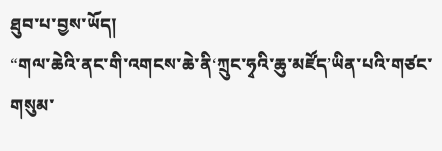ཐུབ་པ་བྱས་ཡོད།
“གལ་ཆེའི་ནང་གི་འགངས་ཆེ་ནི‘ཀྲུང་ཧྭའི་ཆུ་མཛོད’ཡིན་པའི་གཙང་གསུམ་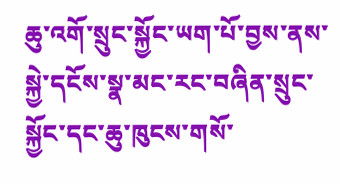ཆུ་འགོ་སྲུང་སྐྱོང་ཡག་པོ་བྱས་ནས་སྐྱེ་དངོས་སྣ་མང་རང་བཞིན་སྲུང་སྐྱོང་དང་ཆུ་ཁུངས་གསོ་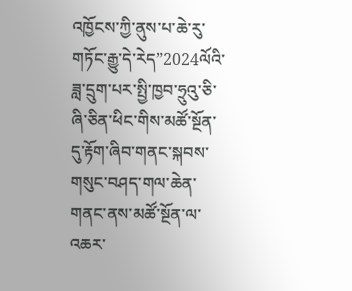འཁྱོངས་ཀྱི་ནུས་པ་ཆེ་རུ་གཏོང་རྒྱུ་དེ་རེད”2024ལོའི་ཟླ་དྲུག་པར་སྤྱི་ཁྱབ་ཧྲུའུ་ཅི་ཞི་ཅིན་ཕིང་གིས་མཚོ་སྔོན་དུ་རྟོག་ཞིབ་གནང་སྐབས་གསུང་བཤད་གལ་ཆེན་གནང་ནས་མཚོ་སྔོན་ལ་འཆར་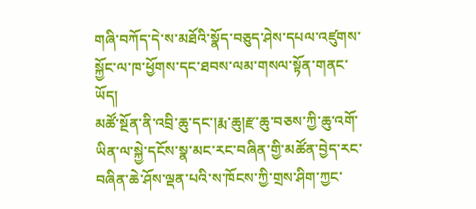གཞི་བཀོད་དེ་ས་མཐོའི་སྣོད་བཅུད་ཤེས་དཔལ་འཛུགས་སྐྱོང་ལ་ཁ་ཕྱོགས་དང་ཐབས་ལམ་གསལ་སྟོན་གནང་ཡོད།
མཚོ་སྔོན་ནི་འབྲི་ཆུ་དང་།རྨ་ཆུ།རྫ་ཆུ་བཅས་ཀྱི་ཆུ་འགོ་ཡིན་ལ་སྐྱེ་དངོས་སྣ་མང་རང་བཞིན་གྱི་མཚོན་བྱེད་རང་བཞིན་ཆེ་ཤོས་ལྡན་པའི་ས་ཁོངས་ཀྱི་གྲས་ཤིག་ཀྱང་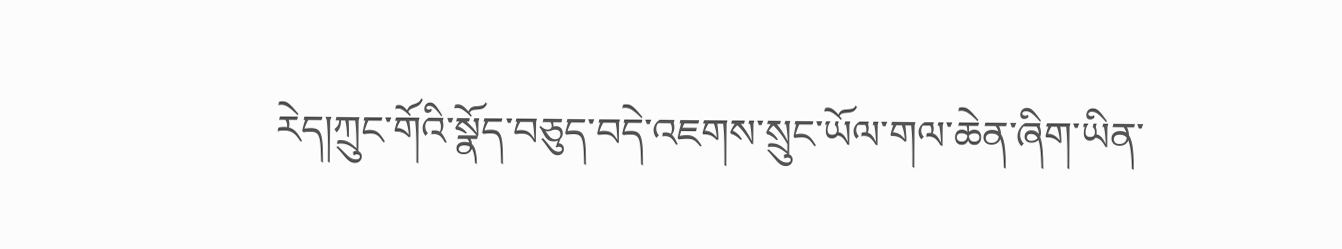རེད།ཀྲུང་གོའི་སྣོད་བཅུད་བདེ་འཇགས་སྲུང་ཡོལ་གལ་ཆེན་ཞིག་ཡིན་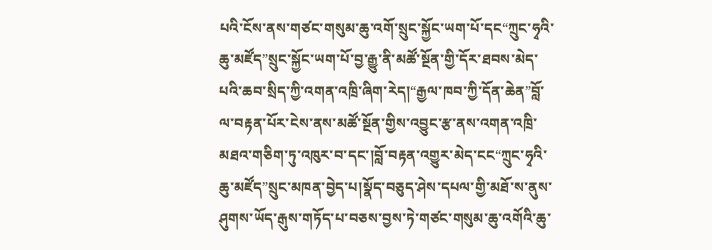པའི་ངོས་ནས་གཙང་གསུམ་ཆུ་འགོ་སྲུང་སྐྱོང་ཡག་པོ་དང“ཀྲུང་ཧྭའི་ཆུ་མཛོད”སྲུང་སྐྱོང་ཡག་པོ་བྱ་རྒྱུ་ནི་མཚོ་སྔོན་གྱི་དོར་ཐབས་མེད་པའི་ཆབ་སྲིད་ཀྱི་འགན་འཁྲི་ཞིག་རེད།“རྒྱལ་ཁབ་ཀྱི་དོན་ཆེན”བློ་ལ་བརྟན་པོར་ངེས་ནས་མཚོ་སྔོན་གྱིས་འབྱུང་རྩ་ནས་འགན་འཁྲི་མཐའ་གཅིག་ཏུ་འཁུར་བ་དང་།བློ་བརྟན་འགྱུར་མེད་ངང“ཀྲུང་ཧྭའི་ཆུ་མཛོད”སྲུང་མཁན་བྱེད་པ།སྣོད་བཅུད་ཤེས་དཔལ་གྱི་མཐོ་ས་ནུས་ཤུགས་ཡོད་རྒུས་གཏོད་པ་བཅས་བྱས་ཏེ་གཙང་གསུམ་ཆུ་འགོའི་ཆུ་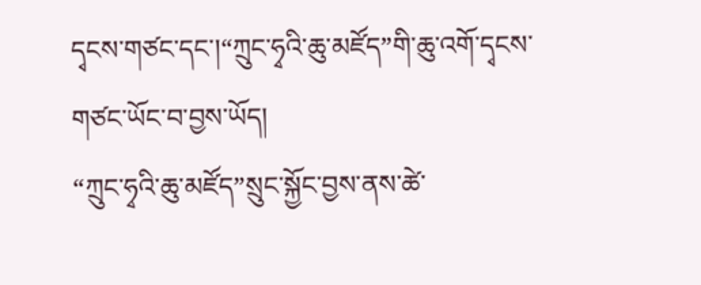དྭངས་གཙང་དང་།“ཀྲུང་ཧྭའི་ཆུ་མཛོད”གི་ཆུ་འགོ་དྭངས་གཙང་ཡོང་བ་བྱས་ཡོད།
“ཀྲུང་ཧྭའི་ཆུ་མཛོད”སྲུང་སྐྱོང་བྱས་ནས་ཚེ་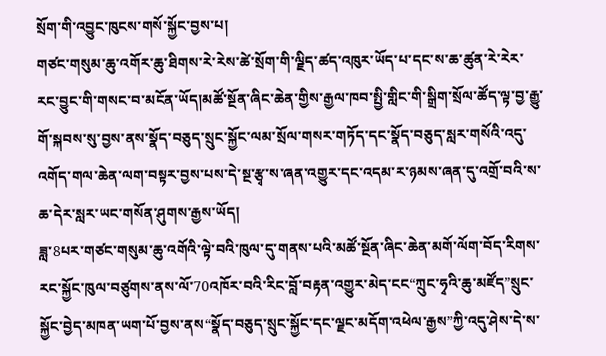སྲོག་གི་འབྱུང་ཁུངས་གསོ་སྐྱོང་བྱས་པ།
གཙང་གསུམ་ཆུ་འགོར་ཆུ་ཐིགས་རེ་རེས་ཚེ་སྲོག་གི་ལྗིད་ཚད་འཁུར་ཡོད་པ་དང་ས་ཆ་ཚུན་རེ་རེར་རང་བྱུང་གི་གསང་བ་མངོན་ཡོད།མཚོ་སྔོན་ཞིང་ཆེན་གྱིས་རྒྱལ་ཁབ་སྤྱི་གླིང་གི་སྒྲིག་སྲོལ་ཚོད་ལྟ་བྱ་རྒྱུ་གོ་སྐབས་སུ་བྱས་ནས་སྣོད་བཅུད་སྲུང་སྐྱོང་ལམ་སྲོལ་གསར་གཏོད་དང་སྣོད་བཅུད་སླར་གསོའི་འདུ་འགོད་གལ་ཆེན་ལག་བསྟར་བྱས་པས་དེ་སྔ་རྩྭ་ས་ཞན་འགྱུར་དང་འདམ་ར་ཉམས་ཞན་དུ་འགྲོ་བའི་ས་ཆ་དེར་སླར་ཡང་གསོན་ཤུགས་རྒྱས་ཡོད།
ཟླ་8པར་གཙང་གསུམ་ཆུ་འགོའི་ལྟེ་བའི་ཁུལ་དུ་གནས་པའི་མཚོ་སྔོན་ཞིང་ཆེན་མགོ་ལོག་བོད་རིགས་རང་སྐྱོང་ཁུལ་བཙུགས་ནས་ལོ་70འཁོར་བའི་རིང་བློ་བརྟན་འགྱུར་མེད་ངང“ཀྲུང་ཧྭའི་ཆུ་མཛོད”སྲུང་སྐྱོང་བྱེད་མཁན་ཡག་པོ་བྱས་ནས“སྣོད་བཅུད་སྲུང་སྐྱོང་དང་ལྗང་མདོག་འཕེལ་རྒྱས”ཀྱི་འདུ་ཤེས་དེ་ས་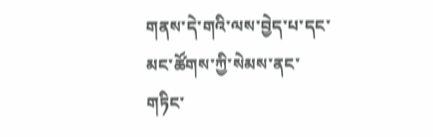གནས་དེ་གའི་ལས་བྱེད་པ་དང་མང་ཚོགས་ཀྱི་སེམས་ནང་གཏིང་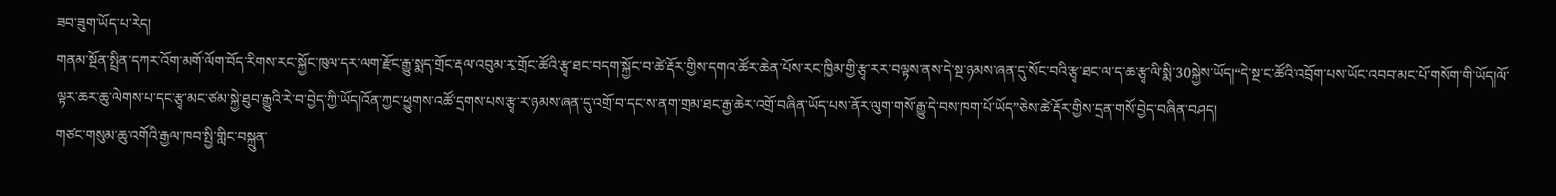ཟབ་ཟུག་ཡོད་པ་རེད།
གནམ་སྔོན་སྤྲིན་དཀར་འོག་མགོ་ལོག་བོད་རིགས་རང་སྐྱོང་ཁུལ་དར་ལག་རྫོང་རྒྱུ་སྨད་གྲོང་རྡལ་འབུམ་རྭ་གྲོང་ཚོའི་རྩྭ་ཐང་བདག་སྐྱོང་བ་ཚེ་རྡོར་གྱིས་དགའ་ཚོར་ཆེན་པོས་རང་ཁྱིམ་གྱི་རྩྭ་རར་བལྟས་ནས་དེ་སྔ་ཉམས་ཞན་དུ་སོང་བའི་རྩྭ་ཐང་ལ་ད་ཆ་རྩྭ་ལི་སྨི་30སྐྱེས་ཡོད།“དེ་སྔ་ང་ཚོའི་འབྲོག་པས་ཡོང་འབབ་མང་པོ་གསོག་གི་ཡོད།ལོ་ལྟར་ཆར་ཆུ་ལེགས་པ་དང་རྩྭ་མང་ཙམ་སྐྱེ་ཐུབ་རྒྱུའི་རེ་བ་བྱེད་ཀྱི་ཡོད།འོན་ཀྱང་ཕྱུགས་འཚོ་དྲགས་པས་རྩྭ་ར་ཉམས་ཞན་དུ་འགྲོ་བ་དང་ས་ནག་གྲམ་ཐང་རྒྱ་ཆེར་འགྲོ་བཞིན་ཡོད་པས་ནོར་ལུག་གསོ་རྒྱུ་དེ་བས་ཁག་པོ་ཡོད”ཅེས་ཚེ་རྡོར་གྱིས་དྲན་གསོ་བྱེད་བཞིན་བཤད།
གཙང་གསུམ་ཆུ་འགོའི་རྒྱལ་ཁབ་སྤྱི་གླིང་བསྐྲུན་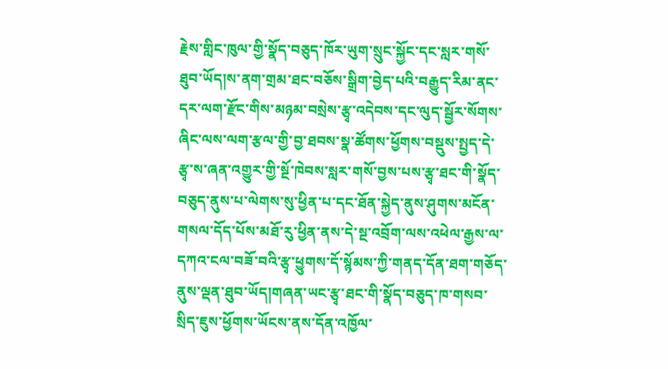རྗེས་གླིང་ཁུལ་གྱི་སྣོད་བཅུད་ཁོར་ཡུག་སྲུང་སྐྱོང་དང་སླར་གསོ་ཐུབ་ཡོད།ས་ནག་གྲམ་ཐང་བཅོས་སྒྲིག་བྱེད་པའི་བརྒྱུད་རིམ་ནང་དར་ལག་རྫོང་གིས་མཉམ་བསྲེས་རྩྭ་འདེབས་དང་ལུད་སྦྱོར་སོགས་ཞིང་ལས་ལག་རྩལ་གྱི་བྱ་ཐབས་སྣ་ཚོགས་ཕྱོགས་བསྡུས་སྤྱད་དེ་རྩྭ་ས་ཞན་འགྱུར་གྱི་སྔོ་ཁེབས་སླར་གསོ་བྱས་པས་རྩྭ་ཐང་གི་སྣོད་བཅུད་ནུས་པ་ལེགས་སུ་ཕྱིན་པ་དང་ཐོན་སྐྱེད་ནུས་ཤུགས་མངོན་གསལ་དོད་པོས་མཐོ་རུ་ཕྱིན་ནས་དེ་སྔ་འབྲོག་ལས་འཕེལ་རྒྱས་ལ་དཀའ་ངལ་བཟོ་བའི་རྩྭ་ཕྱུགས་དོ་སྙོམས་ཀྱི་གནད་དོན་ཐག་གཅོད་ནུས་ལྡན་ཐུབ་ཡོད།གཞན་ཡང་རྩྭ་ཐང་གི་སྣོད་བཅུད་ཁ་གསབ་སྲིད་ཇུས་ཕྱོགས་ཡོངས་ནས་དོན་འཁྱོལ་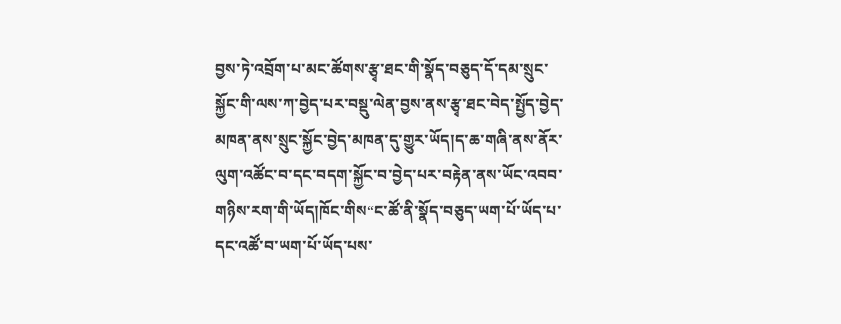བྱས་ཏེ་འབྲོག་པ་མང་ཚོགས་རྩྭ་ཐང་གི་སྣོད་བཅུད་དོ་དམ་སྲུང་སྐྱོང་གི་ལས་ཀ་བྱེད་པར་བསྡུ་ལེན་བྱས་ནས་རྩྭ་ཐང་བེད་སྤྱོད་བྱེད་མཁན་ནས་སྲུང་སྐྱོང་བྱེད་མཁན་དུ་གྱུར་ཡོད།ད་ཆ་གཞི་ནས་ནོར་ལུག་འཚོང་བ་དང་བདག་སྐྱོང་བ་བྱེད་པར་བརྟེན་ནས་ཡོང་འབབ་གཉིས་རག་གི་ཡོད།ཁོང་གིས“ང་ཚོ་ནི་སྣོད་བཅུད་ཡག་པོ་ཡོད་པ་དང་འཚོ་བ་ཡག་པོ་ཡོད་པས་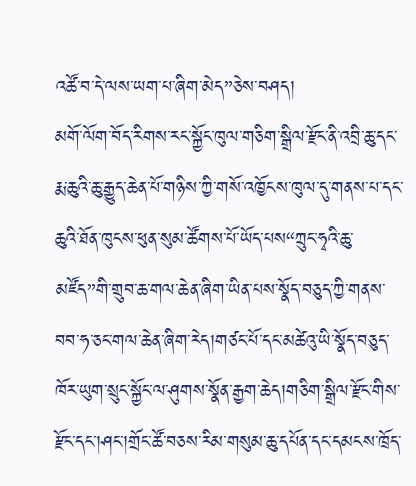འཚོ་བ་དེ་ལས་ཡག་པ་ཞིག་མེད”ཅེས་བཤད།
མགོ་ལོག་བོད་རིགས་རང་སྐྱོང་ཁུལ་གཅིག་སྒྲིལ་རྫོང་ནི་འབྲི་ཆུ་དང་རྨ་ཆུའི་ཆུ་རྒྱུད་ཆེན་པོ་གཉིས་ཀྱི་གསོ་འཁྱོངས་ཁུལ་དུ་གནས་པ་དང་ཆུའི་ཐོན་ཁུངས་ཕུན་སུམ་ཚོགས་པོ་ཡོད་པས“ཀྲུང་ཧྭའི་ཆུ་མཛོད”གི་གྲུབ་ཆ་གལ་ཆེན་ཞིག་ཡིན་པས་སྣོད་བཅུད་ཀྱི་གནས་བབ་ཧ་ཅང་གལ་ཆེན་ཞིག་རེད།གཙང་པོ་དང་མཚེའུ་ཡི་སྣོད་བཅུད་ཁོར་ཡུག་སྲུང་སྐྱོང་ལ་ཤུགས་སྣོན་རྒྱག་ཆེད།གཅིག་སྒྲིལ་རྫོང་གིས་རྫོང་དང་།ཤང་།གྲོང་ཚོ་བཅས་རིམ་གསུམ་ཆུ་དཔོན་དང་དམངས་ཁྲོད་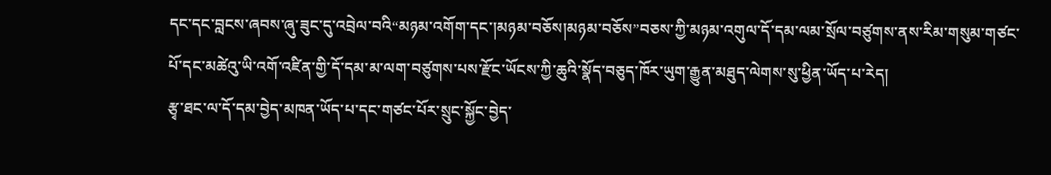དང་དང་བླངས་ཞབས་ཞུ་ཟུང་དུ་འབྲེལ་བའི“མཉམ་འགོག་དང་།མཉམ་བཅོས།མཉམ་བཅོས”བཅས་ཀྱི་མཉམ་འགུལ་དོ་དམ་ལམ་སྲོལ་བཙུགས་ནས་རིམ་གསུམ་གཙང་པོ་དང་མཚེའུ་ཡི་འགོ་འཛིན་གྱི་དོ་དམ་མ་ལག་བཙུགས་པས་རྫོང་ཡོངས་ཀྱི་ཆུའི་སྣོད་བཅུད་ཁོར་ཡུག་རྒྱུན་མཐུད་ལེགས་སུ་ཕྱིན་ཡོད་པ་རེད།
རྩྭ་ཐང་ལ་དོ་དམ་བྱེད་མཁན་ཡོད་པ་དང་གཙང་པོར་སྲུང་སྐྱོང་བྱེད་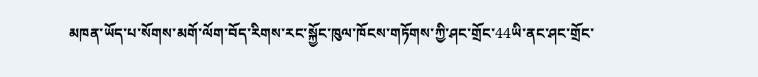མཁན་ཡོད་པ་སོགས་མགོ་ལོག་བོད་རིགས་རང་སྐྱོང་ཁུལ་ཁོངས་གཏོགས་ཀྱི་ཤང་གྲོང་44ཡི་ནང་ཤང་གྲོང་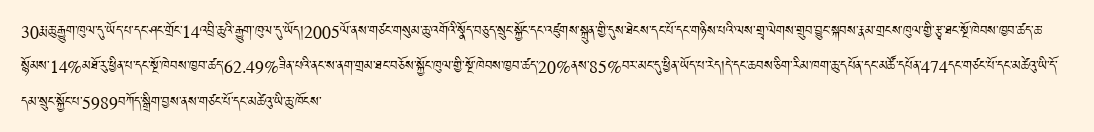30རྨ་ཆུ་རྒྱུག་ཁུལ་དུ་ཡོད་པ་དང་ཤང་གྲོང་14འབྲི་ཆུའི་རྒྱུག་ཁུལ་དུ་ཡོད།2005ལོ་ནས་གཙང་གསུམ་ཆུ་འགོའི་སྣོད་བཅུད་སྲུང་སྐྱོང་དང་འཛུགས་སྐྲུན་གྱི་དུས་ཐེངས་དང་པོ་དང་གཉིས་པའི་ལས་གྲྭ་ལེགས་གྲུབ་བྱུང་སྐབས་རྣམ་གྲངས་ཁུལ་གྱི་རྩྭ་ཐང་སྔོ་ཁེབས་ཁྱབ་ཚད་ཆ་སྙོམས་14%མཐོ་རུ་ཕྱིན་པ་དང་སྔོ་ཁེབས་ཁྱབ་ཚད་62.49%ཟིན་པའི་ནང་ས་ནག་གྲམ་ཐང་བཅོས་སྐྱོང་ཁུལ་གྱི་སྔོ་ཁེབས་ཁྱབ་ཚད་20%ནས་85%བར་མང་དུ་ཕྱིན་ཡོད་པ་རེད།དེ་དང་ཆབས་ཅིག་རིམ་ཁག་ཆུ་དཔོན་དང་མཚོ་དཔོན་474དང་གཙང་པོ་དང་མཚེའུ་ཡི་དོ་དམ་སྲུང་སྐྱོང་པ་5989བཀོད་སྒྲིག་བྱས་ནས་གཙང་པོ་དང་མཚེའུ་ཡི་ཆུ་ཁོངས་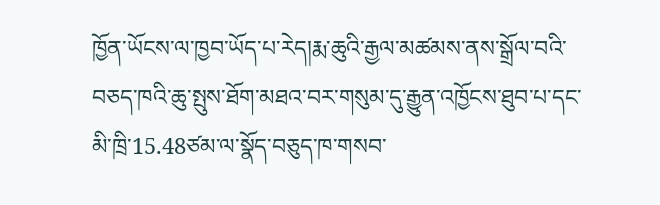ཁྱོན་ཡོངས་ལ་ཁྱབ་ཡོད་པ་རེད།རྨ་ཆུའི་རྒྱལ་མཚམས་ནས་སྒྲོལ་བའི་བཅད་ཁའི་ཆུ་སྤུས་ཐོག་མཐའ་བར་གསུམ་དུ་རྒྱུན་འཁྱོངས་ཐུབ་པ་དང་མི་ཁྲི་15.48ཙམ་ལ་སྣོད་བཅུད་ཁ་གསབ་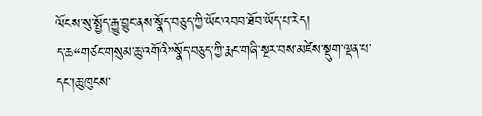ལོངས་སུ་སྤྱོད་རྒྱུ་བྱུང་ནས་སྣོད་བཅུད་ཀྱི་ཡོང་འབབ་ཐོབ་ཡོད་པ་རེད།
ད་ཆ“གཙང་གསུམ་ཆུ་འགོའི”སྣོད་བཅུད་ཀྱི་རྨང་གཞི་སྔར་བས་མཛེས་སྡུག་ལྡན་པ་དང་།ཆུ་ཁུངས་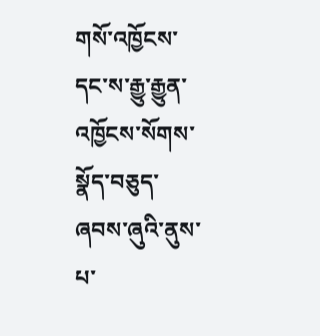གསོ་འཁྱོངས་དང་ས་རྒྱུ་རྒྱུན་འཁྱོངས་སོགས་སྣོད་བཅུད་ཞབས་ཞུའི་ནུས་པ་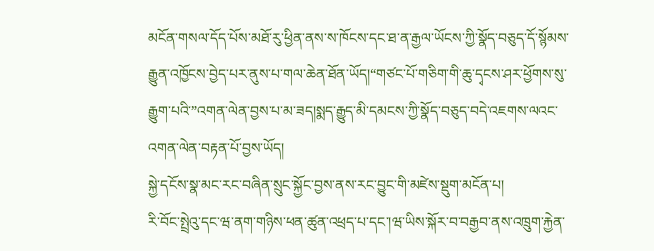མངོན་གསལ་དོད་པོས་མཐོ་རུ་ཕྱིན་ནས་ས་ཁོངས་དང་ཐ་ན་རྒྱལ་ཡོངས་ཀྱི་སྣོད་བཅུད་དོ་སྙོམས་རྒྱུན་འཁྱོངས་བྱེད་པར་ནུས་པ་གལ་ཆེན་ཐོན་ཡོད།“གཙང་པོ་གཅིག་གི་ཆུ་དྭངས་ཤར་ཕྱོགས་སུ་རྒྱུག་པའི་”འགན་ལེན་བྱས་པ་མ་ཟད།སྨད་རྒྱུད་མི་དམངས་ཀྱི་སྣོད་བཅུད་བདེ་འཇགས་ལའང་འགན་ལེན་བརྟན་པོ་བྱས་ཡོད།
སྐྱེ་དངོས་སྣ་མང་རང་བཞིན་སྲུང་སྐྱོང་བྱས་ནས་རང་བྱུང་གི་མཛེས་སྡུག་མངོན་པ།
རི་བོང་སྤྲེའུ་དང་ཝ་ནག་གཉིས་ཕན་ཚུན་འཕྲད་པ་དང་།ཝ་ཡིས་སྐོར་བ་བརྒྱབ་ནས་འཁྲུག་རྐྱེན་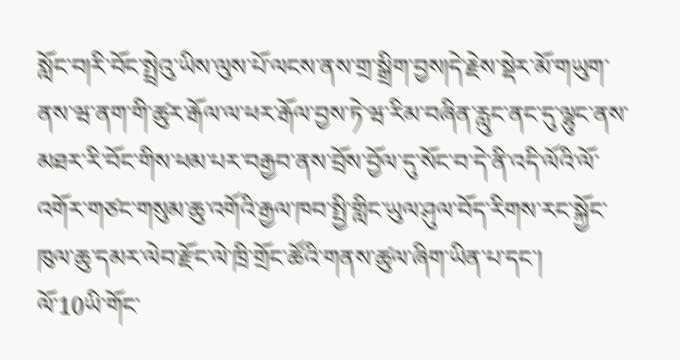སློང་བ།རི་བོང་སྤྲེའུ་ཡིས་ལུས་པོ་ལངས་ནས་གྲ་སྒྲིག་བྱས།དེ་རྗེས་སྡེར་མོ་གཡུག་ནས་ཝ་ནག་གི་ཚུར་རྒོལ་ལ་ཕར་རྒོལ་བྱས་ཏེ་ཝ་རིམ་བཞིན་རླུང་ནང་དུ་ལྷུང་ནས་མཐར་རི་བོང་གིས་ཕམ་པར་བརྒྱབ་ནས་བྲོས་བྱོལ་དུ་སོང་བ་དེ་ནི་འདི་ལོའི་ལོ་འགོར་གཙང་གསུམ་ཆུ་འགོའི་རྒྱལ་ཁབ་སྤྱི་གླིང་ཡུལ་ཤུལ་བོད་རིགས་རང་སྐྱོང་ཁུལ་ཆུ་དམར་ལེབ་རྫོང་ལེ་ཁྲི་གྲོང་ཚོའི་གནས་ཚུལ་ཞིག་ཡིན་པ་དང་།
ལོ་10ཡི་གོང་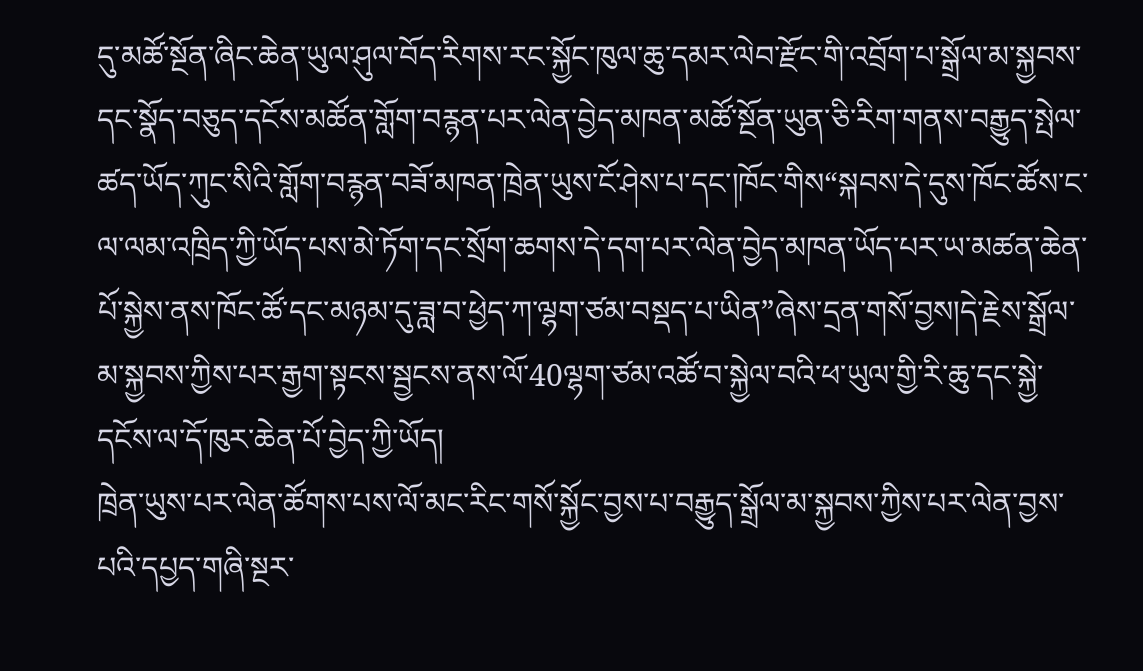དུ་མཚོ་སྔོན་ཞིང་ཆེན་ཡུལ་ཤུལ་བོད་རིགས་རང་སྐྱོང་ཁུལ་ཆུ་དམར་ལེབ་རྫོང་གི་འབྲོག་པ་སྒྲོལ་མ་སྐྱབས་དང་སྣོད་བཅུད་དངོས་མཚོན་གློག་བརྙན་པར་ལེན་བྱེད་མཁན་མཚོ་སྔོན་ཡུན་ཅི་རིག་གནས་བརྒྱུད་སྤེལ་ཚད་ཡོད་ཀུང་སིའི་གློག་བརྙན་བཟོ་མཁན་ཁྲེན་ཡུས་ངོ་ཤེས་པ་དང་།ཁོང་གིས“སྐབས་དེ་དུས་ཁོང་ཚོས་ང་ལ་ལམ་འཁྲིད་ཀྱི་ཡོད་པས་མེ་ཏོག་དང་སྲོག་ཆགས་དེ་དག་པར་ལེན་བྱེད་མཁན་ཡོད་པར་ཡ་མཚན་ཆེན་པོ་སྐྱེས་ནས་ཁོང་ཚོ་དང་མཉམ་དུ་ཟླ་བ་ཕྱེད་ཀ་ལྷག་ཙམ་བསྡད་པ་ཡིན”ཞེས་དྲན་གསོ་བྱས།དེ་རྗེས་སྒྲོལ་མ་སྐྱབས་ཀྱིས་པར་རྒྱག་སྟངས་སྦྱངས་ནས་ལོ་40ལྷག་ཙམ་འཚོ་བ་སྐྱེལ་བའི་ཕ་ཡུལ་གྱི་རི་ཆུ་དང་སྐྱེ་དངོས་ལ་དོ་ཁུར་ཆེན་པོ་བྱེད་ཀྱི་ཡོད།
ཁྲེན་ཡུས་པར་ལེན་ཚོགས་པས་ལོ་མང་རིང་གསོ་སྐྱོང་བྱས་པ་བརྒྱུད་སྒྲོལ་མ་སྐྱབས་ཀྱིས་པར་ལེན་བྱས་པའི་དཔྱད་གཞི་སྔར་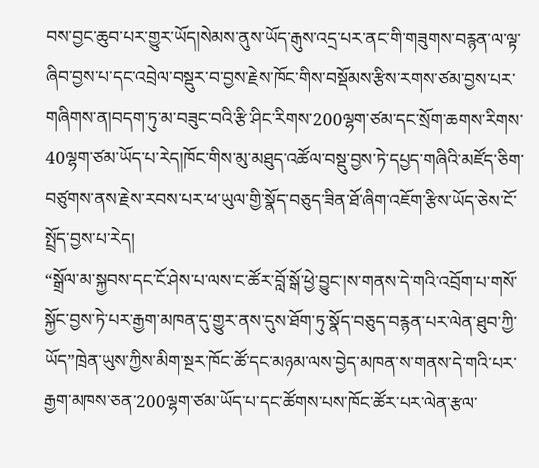བས་བྱང་ཆུབ་པར་གྱུར་ཡོད།སེམས་ནུས་ཡོད་རྒུས་འདྲ་པར་ནང་གི་གཟུགས་བརྙན་ལ་ལྟ་ཞིབ་བྱས་པ་དང་འབྲེལ་བསྡུར་བ་བྱས་རྗེས་ཁོང་གིས་བསྡོམས་རྩིས་རགས་ཙམ་བྱས་པར་གཞིགས་ན།བདག་ཏུ་མ་བཟུང་བའི་རྩི་ཤིང་རིགས་200ལྷག་ཙམ་དང་སྲོག་ཆགས་རིགས་40ལྷག་ཙམ་ཡོད་པ་རེད།ཁོང་གིས་མུ་མཐུད་འཚོལ་བསྡུ་བྱས་ཏེ་དཔྱད་གཞིའི་མཛོད་ཅིག་བཙུགས་ནས་རྗེས་རབས་པར་ཕ་ཡུལ་གྱི་སྣོད་བཅུད་ཟིན་ཐོ་ཞིག་འཇོག་རྩིས་ཡོད་ཅེས་ངོ་སྤྲོད་བྱས་པ་རེད།
“སྒྲོལ་མ་སྐྱབས་དང་ངོ་ཤེས་པ་ལས་ང་ཚོར་བློ་སྒོ་ཕྱེ་བྱུང་།ས་གནས་དེ་གའི་འབྲོག་པ་གསོ་སྐྱོང་བྱས་ཏེ་པར་རྒྱག་མཁན་དུ་གྱུར་ནས་དུས་ཐོག་ཏུ་སྣོད་བཅུད་བརྙན་པར་ལེན་ཐུབ་ཀྱི་ཡོད”ཁྲེན་ཡུས་ཀྱིས་མིག་སྔར་ཁོང་ཚོ་དང་མཉམ་ལས་བྱེད་མཁན་ས་གནས་དེ་གའི་པར་རྒྱག་མཁས་ཅན་200ལྷག་ཙམ་ཡོད་པ་དང་ཚོགས་པས་ཁོང་ཚོར་པར་ལེན་རྩལ་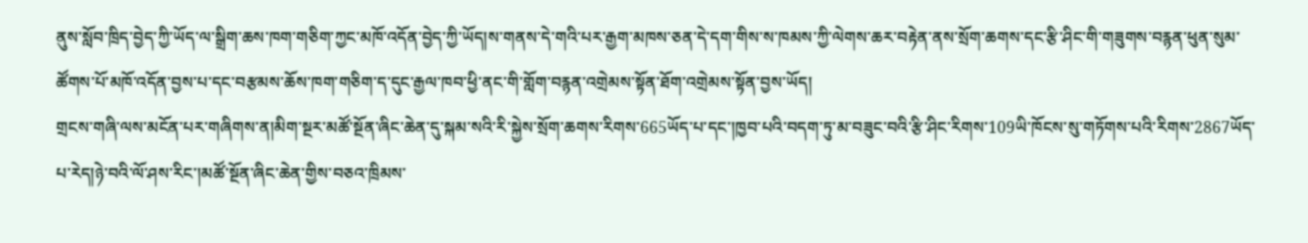ནུས་སློབ་ཁྲིད་བྱེད་ཀྱི་ཡོད་ལ་སྒྲིག་ཆས་ཁག་གཅིག་ཀྱང་མཁོ་འདོན་བྱེད་ཀྱི་ཡོད།ས་གནས་དེ་གའི་པར་རྒྱག་མཁས་ཅན་དེ་དག་གིས་ས་ཁམས་ཀྱི་ལེགས་ཆར་བརྟེན་ནས་སྲོག་ཆགས་དང་རྩི་ཤིང་གི་གཟུགས་བརྙན་ཕུན་སུམ་ཚོགས་པོ་མཁོ་འདོན་བྱས་པ་དང་བརྩམས་ཆོས་ཁག་གཅིག་ད་དུང་རྒྱལ་ཁབ་ཕྱི་ནང་གི་གློག་བརྙན་འགྲེམས་སྟོན་ཐོག་འགྲེམས་སྟོན་བྱས་ཡོད།
གྲངས་གཞི་ལས་མངོན་པར་གཞིགས་ན།མིག་སྔར་མཚོ་སྔོན་ཞིང་ཆེན་དུ་སྐམ་སའི་རི་སྐྱེས་སྲོག་ཆགས་རིགས་665ཡོད་པ་དང་།ཁྱབ་པའི་བདག་ཏུ་མ་བཟུང་བའི་རྩི་ཤིང་རིགས་109ཡི་ཁོངས་སུ་གཏོགས་པའི་རིགས་2867ཡོད་པ་རེད།ཉེ་བའི་ལོ་ཤས་རིང་།མཚོ་སྔོན་ཞིང་ཆེན་གྱིས་བཅའ་ཁྲིམས་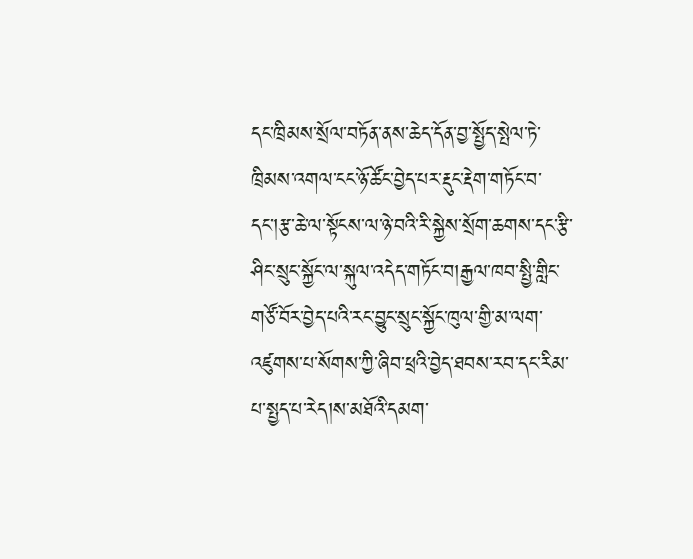དང་ཁྲིམས་སྲོལ་བཏོན་ནས་ཆེད་དོན་བྱ་སྤྱོད་སྤེལ་ཏེ་ཁྲིམས་འགལ་ངང་ཉོ་ཚོང་བྱེད་པར་རྡུང་རྡེག་གཏོང་བ་དང་།རྩ་ཆེ་ལ་སྟོངས་ལ་ཉེ་བའི་རི་སྐྱེས་སྲོག་ཆགས་དང་རྩི་ཤིང་སྲུང་སྐྱོང་ལ་སྐུལ་འདེད་གཏོང་བ།རྒྱལ་ཁབ་སྤྱི་གླིང་གཙོ་བོར་བྱེད་པའི་རང་བྱུང་སྲུང་སྐྱོང་ཁུལ་གྱི་མ་ལག་འཛུགས་པ་སོགས་ཀྱི་ཞིབ་ཕྲའི་བྱེད་ཐབས་རབ་དང་རིམ་པ་སྤྱད་པ་རེད།ས་མཐོའི་དམག་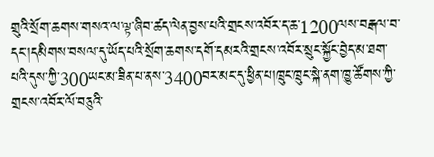གྲུའི་སྲོག་ཆགས་གསའ་ལ་ལྟ་ཞིབ་ཚད་ལེན་བྱས་པའི་གྲངས་འབོར་ད་ཆ་1200ལས་བརྒལ་བ་དང་།དམིགས་བསལ་དུ་ཡོད་པའི་སྲོག་ཆགས་དགོ་དམརའི་གྲངས་འབོར་སྲུང་སྐྱོང་བྱེད་མ་ཐག་པའི་དུས་ཀྱི་300ཡང་མ་ཟིན་པ་ནས་3400བར་མང་དུ་ཕྱིན་པ།ཁྲུང་ཁྲུང་སྐེ་ནག་ཁྱུ་ཚོགས་ཀྱི་གྲངས་འབོར་ལོ་བཅུའི་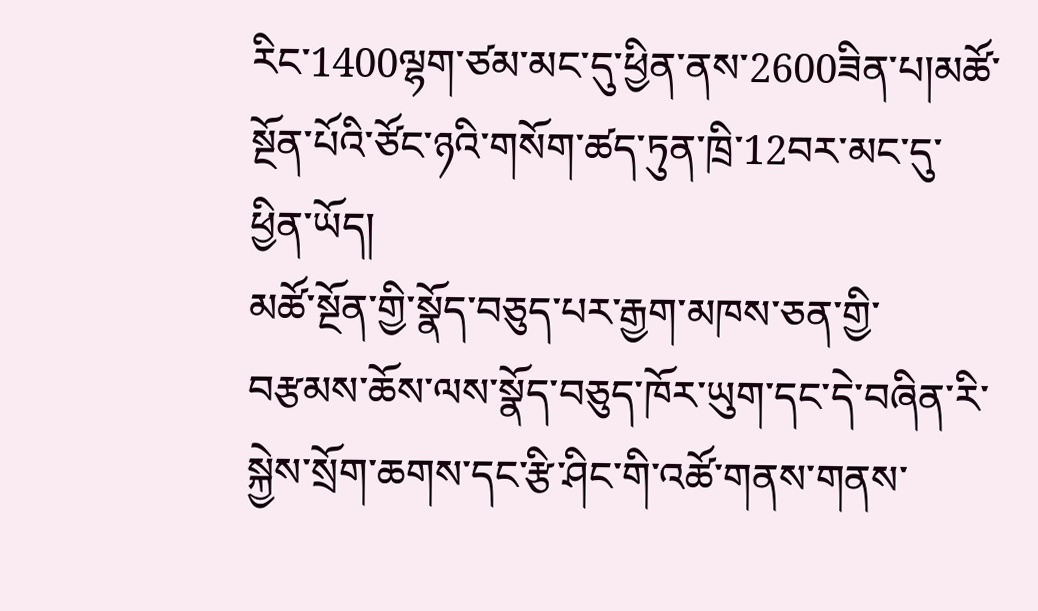རིང་1400ལྷག་ཙམ་མང་དུ་ཕྱིན་ནས་2600ཟིན་པ།མཚོ་སྔོན་པོའི་ཙོང་ཉའི་གསོག་ཚད་ཏུན་ཁྲི་12བར་མང་དུ་ཕྱིན་ཡོད།
མཚོ་སྔོན་གྱི་སྣོད་བཅུད་པར་རྒྱག་མཁས་ཅན་གྱི་བརྩམས་ཆོས་ལས་སྣོད་བཅུད་ཁོར་ཡུག་དང་དེ་བཞིན་རི་སྐྱེས་སྲོག་ཆགས་དང་རྩི་ཤིང་གི་འཚོ་གནས་གནས་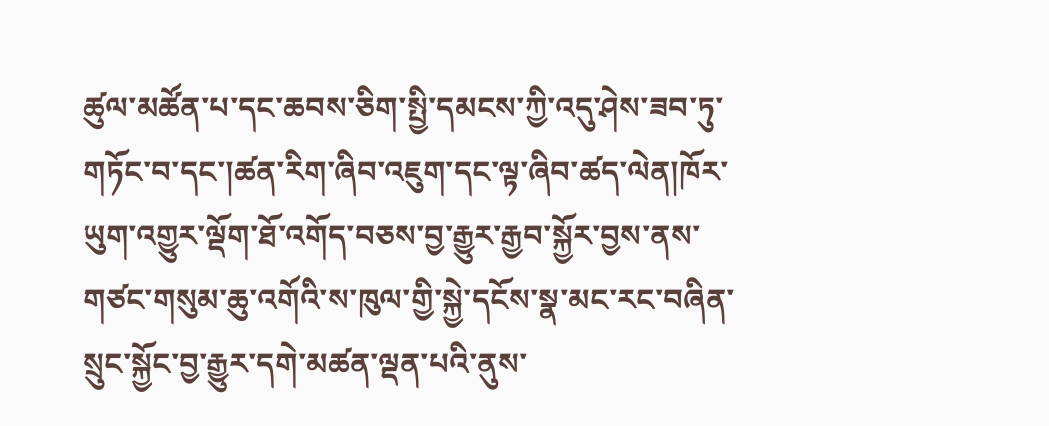ཚུལ་མཚོན་པ་དང་ཆབས་ཅིག་སྤྱི་དམངས་ཀྱི་འདུ་ཤེས་ཟབ་ཏུ་གཏོང་བ་དང་།ཚན་རིག་ཞིབ་འཇུག་དང་ལྟ་ཞིབ་ཚད་ལེན།ཁོར་ཡུག་འགྱུར་ལྡོག་ཐོ་འགོད་བཅས་བྱ་རྒྱུར་རྒྱབ་སྐྱོར་བྱས་ནས་གཙང་གསུམ་ཆུ་འགོའི་ས་ཁུལ་གྱི་སྐྱེ་དངོས་སྣ་མང་རང་བཞིན་སྲུང་སྐྱོང་བྱ་རྒྱུར་དགེ་མཚན་ལྡན་པའི་ནུས་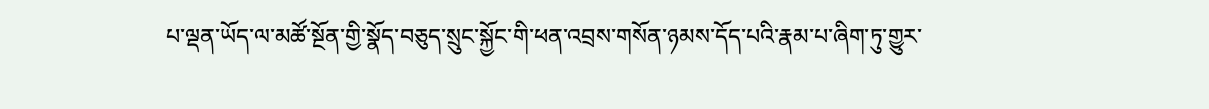པ་ལྡན་ཡོད་ལ་མཚོ་སྔོན་གྱི་སྣོད་བཅུད་སྲུང་སྐྱོང་གི་ཕན་འབྲས་གསོན་ཉམས་དོད་པའི་རྣམ་པ་ཞིག་ཏུ་གྱུར་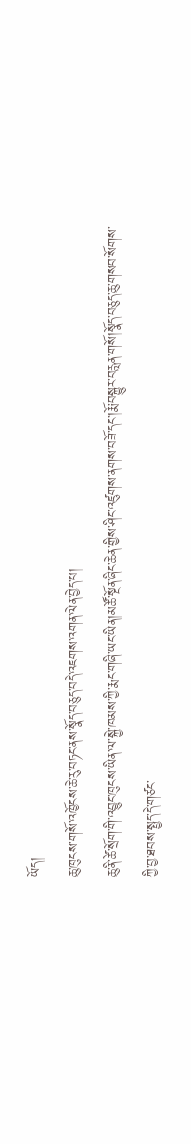ཡོད།
ཆུ་ཁུངས་གསོ་འཁྱོངས་ཆེ་རུ་བཏང་ནས་སྣོད་བཅུད་བདེ་འཇགས་འགན་ལེན་བྱེད་པ།
ཆུ་ནི་ཚེ་སྲོག་གི་འབྱུང་ཁུངས་ཡིན་ལ་སྐྱེ་ཁམས་ཀྱི་རྨང་གཞི་ཡང་ཡིན།མཚོ་སྔོན་ཞིང་ཆེན་གྱིས་ཤིང་འཛུགས་ནགས་བཟོ་དང་།རྨོ་བསྐྱུར་བརླན་གསོ།སྣོད་བཅུད་ཆུ་གསབ་སོགས་ཀྱི་བྱ་ཐབས་སྤྱད་དེ་གཙང་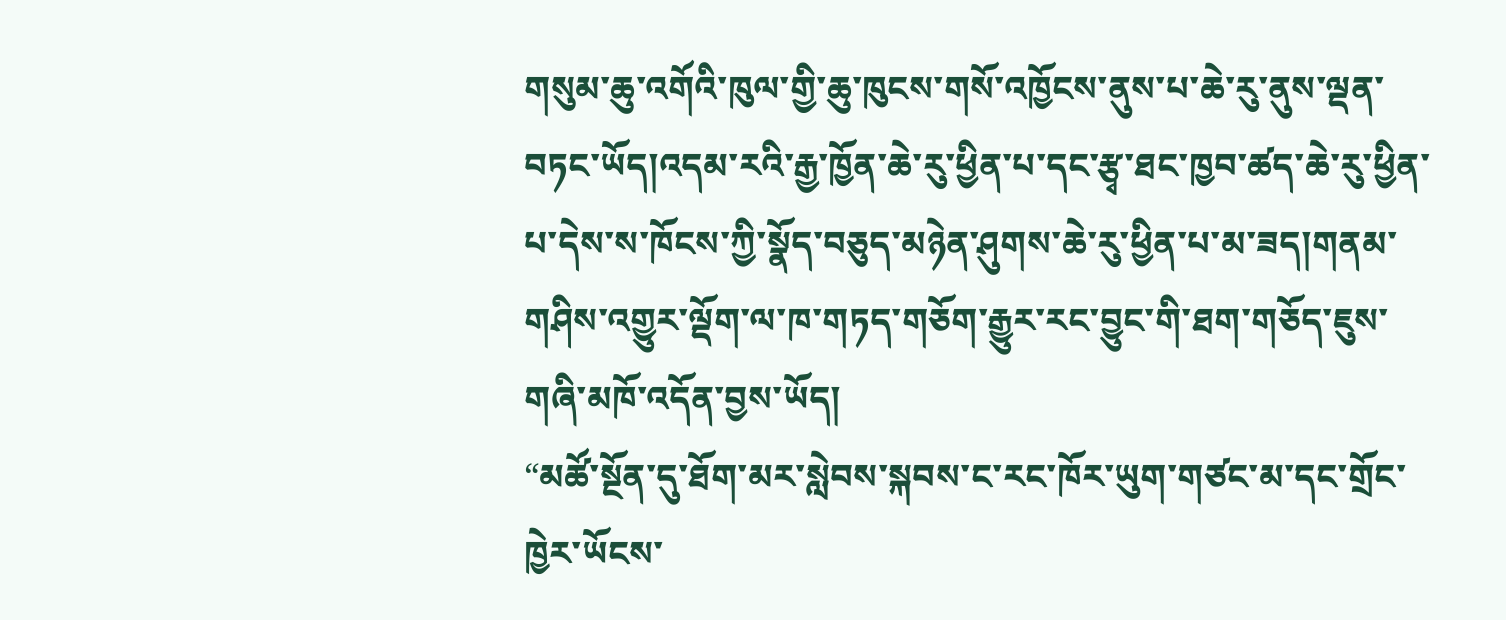གསུམ་ཆུ་འགོའི་ཁུལ་གྱི་ཆུ་ཁུངས་གསོ་འཁྱོངས་ནུས་པ་ཆེ་རུ་ནུས་ལྡན་བཏང་ཡོད།འདམ་རའི་རྒྱ་ཁྱོན་ཆེ་རུ་ཕྱིན་པ་དང་རྩྭ་ཐང་ཁྱབ་ཚད་ཆེ་རུ་ཕྱིན་པ་དེས་ས་ཁོངས་ཀྱི་སྣོད་བཅུད་མཉེན་ཤུགས་ཆེ་རུ་ཕྱིན་པ་མ་ཟད།གནམ་གཤིས་འགྱུར་ལྡོག་ལ་ཁ་གཏད་གཅོག་རྒྱུར་རང་བྱུང་གི་ཐག་གཅོད་ཇུས་གཞི་མཁོ་འདོན་བྱས་ཡོད།
“མཚོ་སྔོན་དུ་ཐོག་མར་སླེབས་སྐབས་ང་རང་ཁོར་ཡུག་གཙང་མ་དང་གྲོང་ཁྱེར་ཡོངས་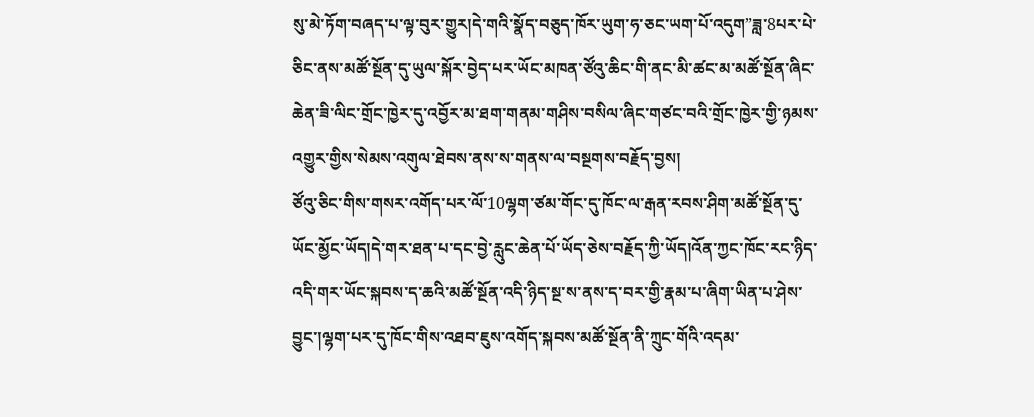སུ་མེ་ཏོག་བཞད་པ་ལྟ་བུར་གྱུར།དེ་གའི་སྣོད་བཅུད་ཁོར་ཡུག་ཧ་ཅང་ཡག་པོ་འདུག”ཟླ་8པར་པེ་ཅིང་ནས་མཚོ་སྔོན་དུ་ཡུལ་སྐོར་བྱེད་པར་ཡོང་མཁན་ཙོའུ་ཆིང་གི་ནང་མི་ཚང་མ་མཚོ་སྔོན་ཞིང་ཆེན་ཟི་ལིང་གྲོང་ཁྱེར་དུ་འབྱོར་མ་ཐག་གནམ་གཤིས་བསིལ་ཞིང་གཙང་བའི་གྲོང་ཁྱེར་གྱི་ཉམས་འགྱུར་གྱིས་སེམས་འགུལ་ཐེབས་ནས་ས་གནས་ལ་བསྔགས་བརྗོད་བྱས།
ཙོའུ་ཅིང་གིས་གསར་འགོད་པར་ལོ་10ལྷག་ཙམ་གོང་དུ་ཁོང་ལ་རྒན་རབས་ཤིག་མཚོ་སྔོན་དུ་ཡོང་མྱོང་ཡོད།དེ་གར་ཐན་པ་དང་བྱེ་རླུང་ཆེན་པོ་ཡོད་ཅེས་བརྗོད་ཀྱི་ཡོད།འོན་ཀྱང་ཁོང་རང་ཉིད་འདི་གར་ཡོང་སྐབས་ད་ཆའི་མཚོ་སྔོན་འདི་ཉིད་སྔ་ས་ནས་ད་བར་གྱི་རྣམ་པ་ཞིག་ཡིན་པ་ཤེས་བྱུང་།ལྷག་པར་དུ་ཁོང་གིས་འཐབ་ཇུས་འགོད་སྐབས་མཚོ་སྔོན་ནི་ཀྲུང་གོའི་འདམ་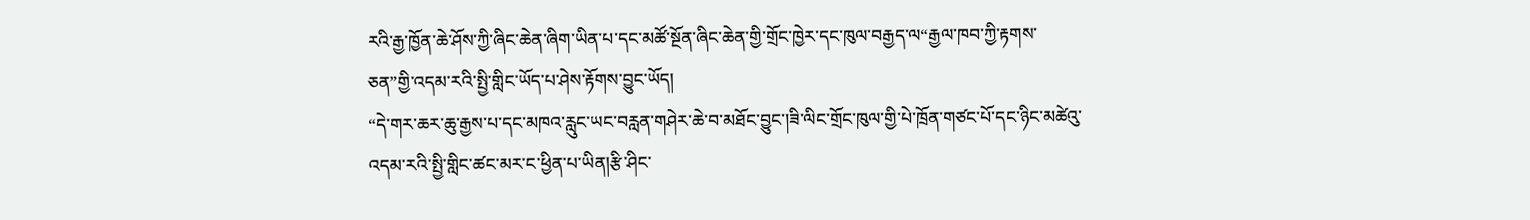རའི་རྒྱ་ཁྱོན་ཆེ་ཤོས་ཀྱི་ཞིང་ཆེན་ཞིག་ཡིན་པ་དང་མཚོ་སྔོན་ཞིང་ཆེན་གྱི་གྲོང་ཁྱེར་དང་ཁུལ་བརྒྱད་ལ“རྒྱལ་ཁབ་ཀྱི་རྟགས་ཅན”གྱི་འདམ་རའི་སྤྱི་གླིང་ཡོད་པ་ཤེས་རྟོགས་བྱུང་ཡོད།
“དེ་གར་ཆར་ཆུ་རྒྱས་པ་དང་མཁའ་རླུང་ཡང་བརླན་གཤེར་ཆེ་བ་མཐོང་བྱུང་།ཟི་ལིང་གྲོང་ཁུལ་གྱི་པེ་ཁྲོན་གཙང་པོ་དང་ཉིང་མཚེའུ་འདམ་རའི་སྤྱི་གླིང་ཚང་མར་ང་ཕྱིན་པ་ཡིན།རྩི་ཤིང་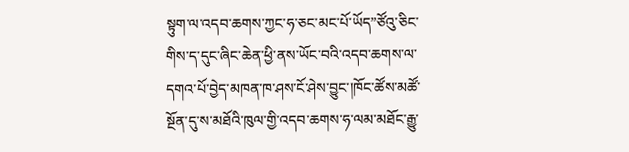སྟུག་ལ་འདབ་ཆགས་ཀྱང་ཧ་ཅང་མང་པོ་ཡོད”ཙོའུ་ཅིང་གིས་ད་དུང་ཞིང་ཆེན་ཕྱི་ནས་ཡོང་བའི་འདབ་ཆགས་ལ་དགའ་པོ་བྱེད་མཁན་ཁ་ཤས་ངོ་ཤེས་བྱུང་།ཁོང་ཚོས་མཚོ་སྔོན་དུ་ས་མཐོའི་ཁུལ་གྱི་འདབ་ཆགས་ཧ་ལམ་མཐོང་རྒྱུ་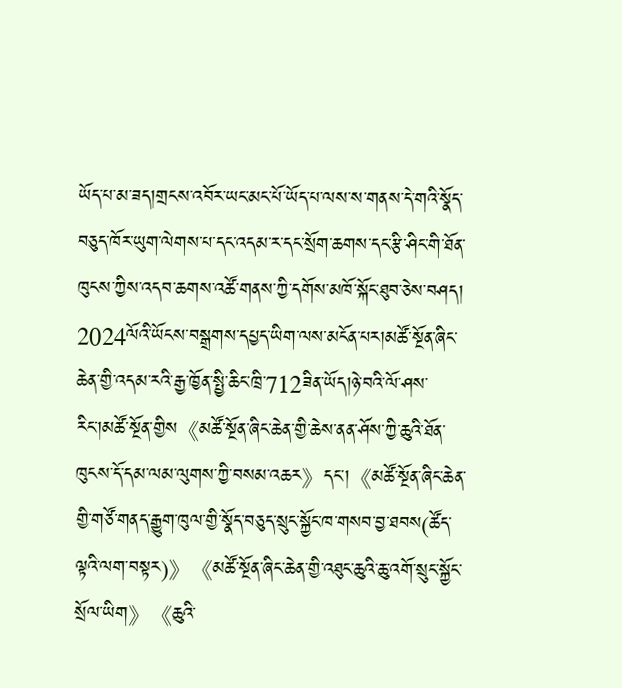ཡོད་པ་མ་ཟད།གྲངས་འབོར་ཡང་མང་པོ་ཡོད་པ་ལས་ས་གནས་དེ་གའི་སྣོད་བཅུད་ཁོར་ཡུག་ལེགས་པ་དང་འདམ་ར་དང་སྲོག་ཆགས་དང་རྩི་ཤིང་གི་ཐོན་ཁུངས་ཀྱིས་འདབ་ཆགས་འཚོ་གནས་ཀྱི་དགོས་མཁོ་སྐོང་ཐུབ་ཅེས་བཤད།
2024ལོའི་ཡོངས་བསྒྲགས་དཔྱད་ཡིག་ལས་མངོན་པར།མཚོ་སྔོན་ཞིང་ཆེན་གྱི་འདམ་རའི་རྒྱ་ཁྱོན་སྤྱི་ཆིང་ཁྲི་712ཟིན་ཡོད།ཉེ་བའི་ལོ་ཤས་རིང་།མཚོ་སྔོན་གྱིས《མཚོ་སྔོན་ཞིང་ཆེན་གྱི་ཆེས་ནན་ཤོས་ཀྱི་ཆུའི་ཐོན་ཁུངས་དོ་དམ་ལམ་ལུགས་ཀྱི་བསམ་འཆར》དང་།《མཚོ་སྔོན་ཞིང་ཆེན་གྱི་གཙོ་གནད་རྒྱུག་ཁུལ་གྱི་སྣོད་བཅུད་སྲུང་སྐྱོང་ཁ་གསབ་བྱ་ཐབས(ཚོད་ལྟའི་ལག་བསྟར)》《མཚོ་སྔོན་ཞིང་ཆེན་གྱི་འཐུང་ཆུའི་ཆུ་འགོ་སྲུང་སྐྱོང་སྲོལ་ཡིག》《ཆུའི་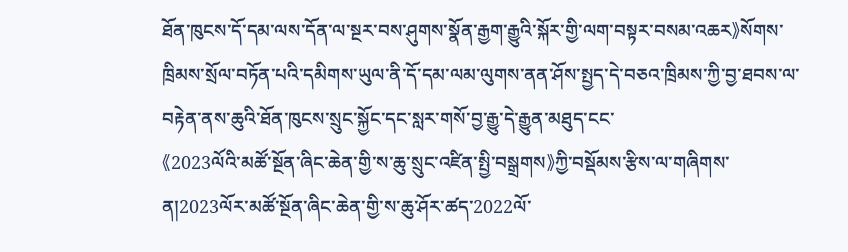ཐོན་ཁུངས་དོ་དམ་ལས་དོན་ལ་སྔར་བས་ཤུགས་སྣོན་རྒྱག་རྒྱུའི་སྐོར་གྱི་ལག་བསྟར་བསམ་འཆར》སོགས་ཁྲིམས་སྲོལ་བཏོན་པའི་དམིགས་ཡུལ་ནི་དོ་དམ་ལམ་ལུགས་ནན་ཤོས་སྤྱད་དེ་བཅའ་ཁྲིམས་ཀྱི་བྱ་ཐབས་ལ་བརྟེན་ནས་ཆུའི་ཐོན་ཁུངས་སྲུང་སྐྱོང་དང་སླར་གསོ་བྱ་རྒྱུ་དེ་རྒྱུན་མཐུད་ངང་
《2023ལོའི་མཚོ་སྔོན་ཞིང་ཆེན་གྱི་ས་ཆུ་སྲུང་འཛིན་སྤྱི་བསྒྲགས》ཀྱི་བསྡོམས་རྩིས་ལ་གཞིགས་ན།2023ལོར་མཚོ་སྔོན་ཞིང་ཆེན་གྱི་ས་ཆུ་ཤོར་ཚད་2022ལོ་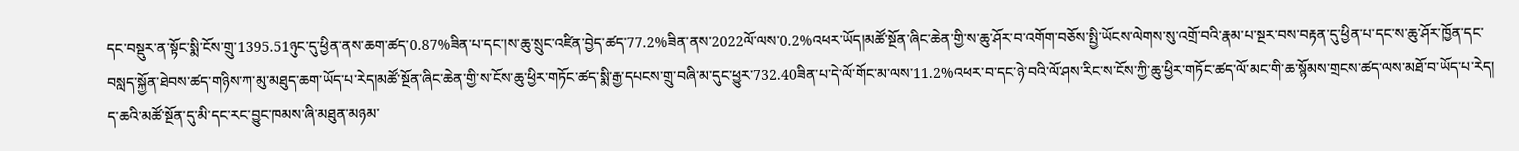དང་བསྡུར་ན་སྟོང་སྨི་ངོས་གྲུ་1395.51ཉུང་དུ་ཕྱིན་ནས་ཆག་ཚད་0.87%ཟིན་པ་དང་།ས་ཆུ་སྲུང་འཛིན་བྱེད་ཚད་77.2%ཟིན་ནས་2022ལོ་ལས་0.2%འཕར་ཡོད།མཚོ་སྔོན་ཞིང་ཆེན་གྱི་ས་ཆུ་ཤོར་བ་འགོག་བཅོས་སྤྱི་ཡོངས་ལེགས་སུ་འགྲོ་བའི་རྣམ་པ་སྔར་བས་བརྟན་དུ་ཕྱིན་པ་དང་ས་ཆུ་ཤོར་ཁྱོན་དང་བསླད་སྐྱོན་ཐེབས་ཚད་གཉིས་ཀ་མུ་མཐུད་ཆག་ཡོད་པ་རེད།མཚོ་སྔོན་ཞིང་ཆེན་གྱི་ས་ངོས་ཆུ་ཕྱིར་གཏོང་ཚད་སྨི་རྒྱ་དཔངས་གྲུ་བཞི་མ་དུང་ཕྱུར་732.40ཟིན་པ་དེ་ལོ་གོང་མ་ལས་11.2%འཕར་བ་དང་ཉེ་བའི་ལོ་ཤས་རིང་ས་ངོས་ཀྱི་ཆུ་ཕྱིར་གཏོང་ཚད་ལོ་མང་གི་ཆ་སྙོམས་གྲངས་ཚད་ལས་མཐོ་བ་ཡོད་པ་རེད།
ད་ཆའི་མཚོ་སྔོན་དུ་མི་དང་རང་བྱུང་ཁམས་ཞི་མཐུན་མཉམ་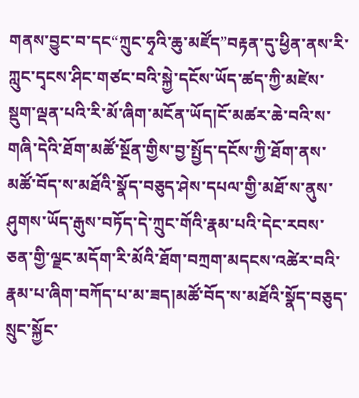གནས་བྱུང་བ་དང“ཀྲུང་ཧྭའི་ཆུ་མཛོད”བརྟན་དུ་ཕྱིན་ནས་རི་ཀླུང་དྭངས་ཤིང་གཙང་བའི་སྐྱེ་དངོས་ཡོད་ཚད་ཀྱི་མཛེས་སྡུག་ལྡན་པའི་རི་མོ་ཞིག་མངོན་ཡོད།ངོ་མཚར་ཆེ་བའི་ས་གཞི་དེའི་ཐོག་མཚོ་སྔོན་གྱིས་བྱ་སྤྱོད་དངོས་ཀྱི་ཐོག་ནས་མཚོ་བོད་ས་མཐོའི་སྣོད་བཅུད་ཤེས་དཔལ་གྱི་མཐོ་ས་ནུས་ཤུགས་ཡོད་རྒུས་བཏོད་དེ་ཀྲུང་གོའི་རྣམ་པའི་དེང་རབས་ཅན་གྱི་ལྗང་མདོག་རི་མོའི་ཐོག་བཀྲག་མདངས་འཚེར་བའི་རྣམ་པ་ཞིག་བཀོད་པ་མ་ཟད།མཚོ་བོད་ས་མཐོའི་སྣོད་བཅུད་སྲུང་སྐྱོང་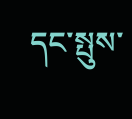དང་སྤུས་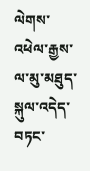ལེགས་འཕེལ་རྒྱས་ལ་མུ་མཐུད་སྐུལ་འདེད་བཏང་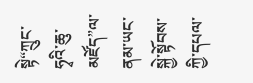སྟེ“ཀྲུང་ཧྭའི་ཆུ་མཛོད”ལ་ནམ་ཡང་སྐྱེ་སྟོབས་ཀྱི་དཔལ་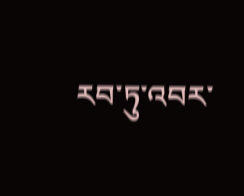རབ་ཏུ་འབར་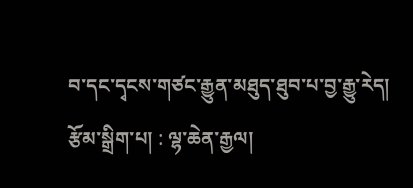བ་དང་དྭངས་གཙང་རྒྱུན་མཐུད་ཐུབ་པ་བྱ་རྒྱུ་རེད།
རྩོམ་སྒྲིག་པ། : ལྷ་ཆེན་རྒྱལ།